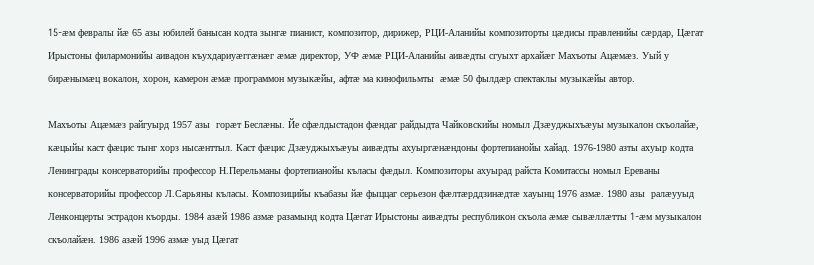15-æм февралы йæ 65 азы юбилей банысан кодта зынгæ пианист, композитор, дирижер, РЦИ-Аланийы композиторты цæдисы правленийы сæрдар, Цæгат Ирыстоны филармонийы аивадон къухдариуæггæнæг æмæ директор, УФ æмæ РЦИ-Аланийы аивæдты сгуыхт архайæг Махъоты Ацæмæз. Уый у бирæнымæц вокалон, хорон, камерон æмæ программон музыкæйы, афтæ ма кинофильмты  æмæ 50 фылдæр спектаклы музыкæйы автор.

Махъоты Ацæмæз райгуырд 1957 азы  горæт Беслæны. Йе сфæлдыстадон фæндаг райдыдта Чайковскийы номыл Дзæуджыхъæуы музыкалон скъолайæ, кæцыйы каст фæцис тынг хорз нысæнттыл. Каст фæцис Дзæуджыхъæуы аивæдты ахуыргæнæндоны фортепианойы хайад. 1976-1980 азты ахуыр кодта Ленинграды консерваторийы профессор Н.Перельманы фортепианойы къласы фæдыл. Композиторы ахуырад райста Комитассы номыл Ереваны консерваторийы профессор Л.Сарьяны къласы. Композицийы къабазы йæ фыццаг серьезон фæлтæрддзинæдтæ хауынц 1976 азмæ. 1980 азы  ралæууыд Ленконцерты эстрадон къорды. 1984 азæй 1986 азмæ разамынд кодта Цæгат Ирыстоны аивæдты республикон скъола æмæ сывæллæтты 1-æм музыкалон скъолайæн. 1986 азæй 1996 азмæ уыд Цæгат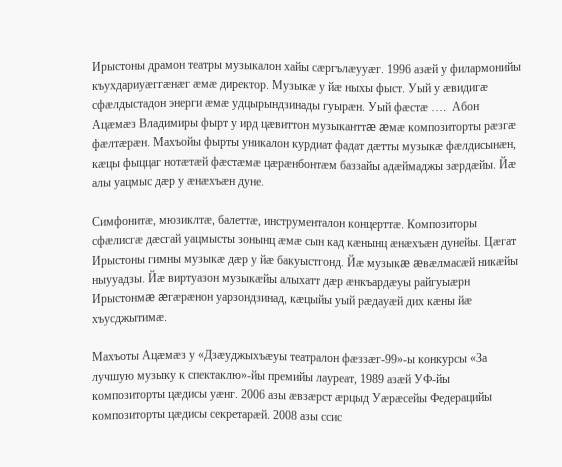Ирыстоны драмон театры музыкалон хайы сæргълæууæг. 1996 азæй у филармонийы къухдариуæггæнæг æмæ директор. Музыкæ у йæ ныхы фыст. Уый у æвидигæ сфæлдыстадон энерги æмæ удцырындзинады гуырæн. Уый фæстæ ….  Абон Ацæмæз Владимиры фырт у ирд цæвиттон музыканттæ æмæ композиторты рæзгæ фæлтæрæн. Махъойы фырты уникалон курдиат фадат дæтты музыкæ фæлдисынæн, кæцы фыццаг нотæтæй фæстæмæ цæрæнбонтæм баззайы адæймаджы зæрдæйы. Йæ алы уацмыс дæр у æнæхъæн дуне.

Симфонитæ, мюзиклтæ, балеттæ, инструменталон концерттæ. Композиторы сфæлисгæ дæсгай уацмысты зонынц æмæ сын кад кæнынц æнæхъæн дунейы. Цæгат Ирыстоны гимны музыкæ дæр у йæ бакуыстгонд. Йæ музыкæ æвæлмасæй никæйы ныууадзы. Йæ виртуазон музыкæйы алыхатт дæр æнкъардæуы райгуыæрн Ирыстонмæ æгæрæнон уарзондзинад, кæцыйы уый рæдауæй дих кæны йæ хъусджытимæ.

Махъоты Ацæмæз у «Дзæуджыхъæуы театралон фæззæг-99»-ы конкурсы «За лучшую музыку к спектаклю»-йы премийы лауреат, 1989 азæй УФ-йы композиторты цæдисы уæнг. 2006 азы æвзæрст æрцыд Уæрæсейы Федерацийы композиторты цæдисы секретарæй. 2008 азы ссис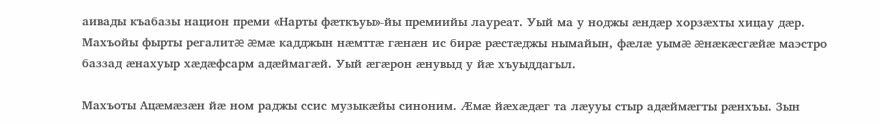аивады къабазы национ преми «Нарты фæткъуы»-йы премиийы лауреат. Уый ма у ноджы æндæр хорзæхты хицау дæр. Махъойы фырты регалитæ æмæ кадджын нæмттæ гæнæн ис бирæ рæстæджы нымайын, фæлæ уымæ æнæкæсгæйæ маэстро баззад æнахуыр хæдæфсарм адæймагæй. Уый æгæрон æнувыд у йæ хъуыддагыл.

Махъоты Ацæмæзæн йæ ном раджы ссис музыкæйы синоним. Æмæ йæхæдæг та лæууы стыр адæймæгты рæнхъы. Зын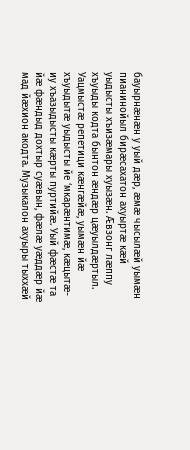бауырнæнæн у уый дæр, æмæ чысылæй уымæн  пианинойыл бирæсахатон ахуыртæ кæй уыдысты хъизæмары хуызæн. Æвзонг лæппу хъуыды кодта бынтон æндæр цæуылдæртыл. Уацмыстæ репетици кæнгæйæ, уымæн йæ хъуыдытæ уыдысты йе ‘мкарæнтимæ, кæцытæ-иу хъазыдысты кæрты пуртийæ. Уый фæстæ та йæ фæндыд дохтыр суæвын, фæлæ уæддæр йæ мад йæхион акодта. Музыкалон ахуыры тыххæй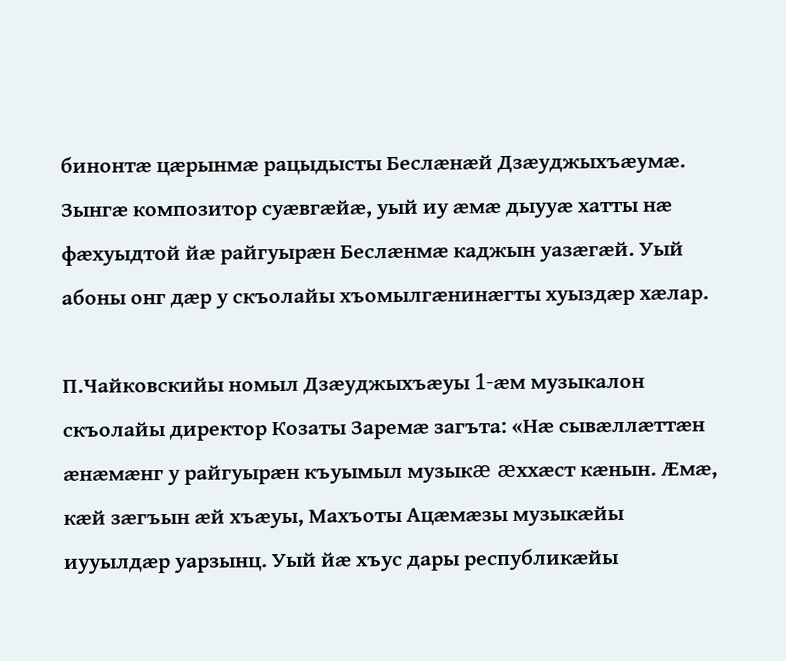бинонтæ цæрынмæ рацыдысты Беслæнæй Дзæуджыхъæумæ. Зынгæ композитор суæвгæйæ, уый иу æмæ дыууæ хатты нæ фæхуыдтой йæ райгуырæн Беслæнмæ каджын уазæгæй. Уый абоны онг дæр у скъолайы хъомылгæнинæгты хуыздæр хæлар.

П.Чайковскийы номыл Дзæуджыхъæуы 1-æм музыкалон скъолайы директор Козаты Заремæ загъта: «Нæ сывæллæттæн æнæмæнг у райгуырæн къуымыл музыкæ æххæст кæнын. Æмæ, кæй зæгъын æй хъæуы, Махъоты Ацæмæзы музыкæйы иууылдæр уарзынц. Уый йæ хъус дары республикæйы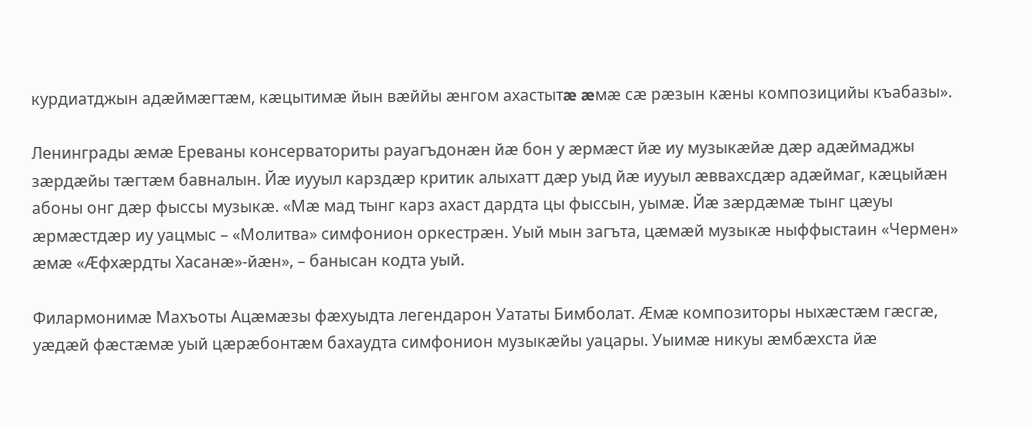курдиатджын адæймæгтæм, кæцытимæ йын вæййы æнгом ахастытæ æмæ сæ рæзын кæны композицийы къабазы».

Ленинграды æмæ Ереваны консерваториты рауагъдонæн йæ бон у æрмæст йæ иу музыкæйæ дæр адæймаджы зæрдæйы тæгтæм бавналын. Йæ иууыл карздæр критик алыхатт дæр уыд йæ иууыл æввахсдæр адæймаг, кæцыйæн абоны онг дæр фыссы музыкæ. «Мæ мад тынг карз ахаст дардта цы фыссын, уымæ. Йæ зæрдæмæ тынг цæуы æрмæстдæр иу уацмыс – «Молитва» симфонион оркестрæн. Уый мын загъта, цæмæй музыкæ ныффыстаин «Чермен» æмæ «Æфхæрдты Хасанæ»-йæн», – банысан кодта уый.

Филармонимæ Махъоты Ацæмæзы фæхуыдта легендарон Уататы Бимболат. Æмæ композиторы ныхæстæм гæсгæ, уæдæй фæстæмæ уый цæрæбонтæм бахаудта симфонион музыкæйы уацары. Уыимæ никуы æмбæхста йæ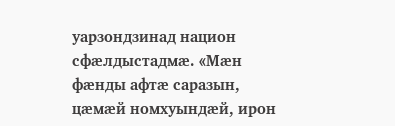уарзондзинад национ сфæлдыстадмæ. «Мæн фæнды афтæ саразын, цæмæй номхуындæй, ирон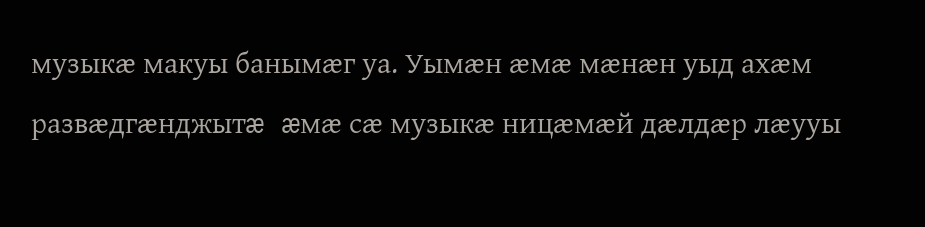музыкæ макуы банымæг уа. Уымæн æмæ мæнæн уыд ахæм развæдгæнджытæ æмæ сæ музыкæ ницæмæй дæлдæр лæууы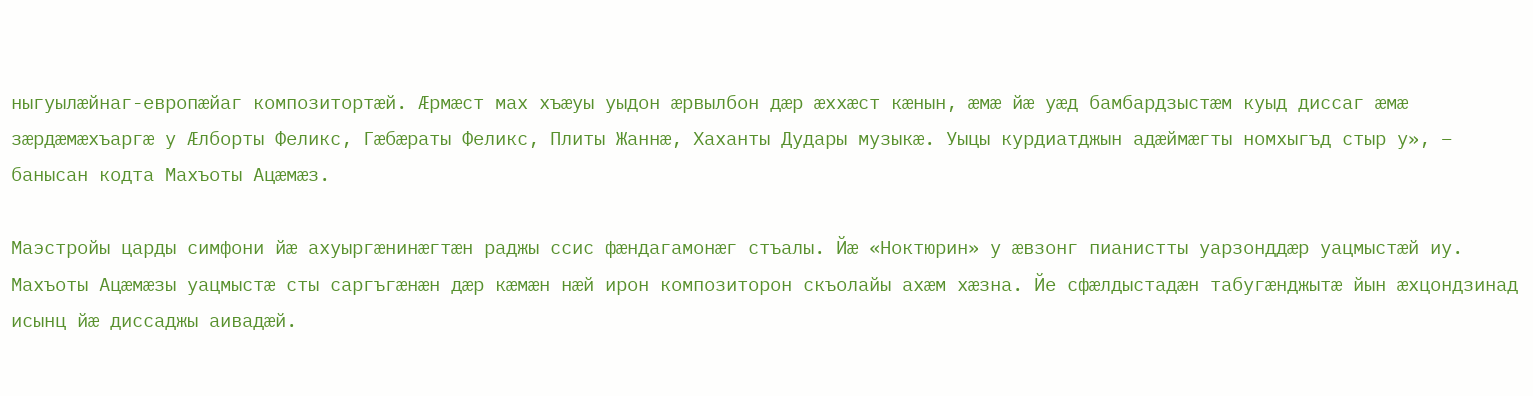ныгуылæйнаг-европæйаг композитортæй. Æрмæст мах хъæуы уыдон æрвылбон дæр æххæст кæнын, æмæ йæ уæд бамбардзыстæм куыд диссаг æмæ зæрдæмæхъаргæ у Æлборты Феликс, Гæбæраты Феликс, Плиты Жаннæ, Хаханты Дудары музыкæ. Уыцы курдиатджын адæймæгты номхыгъд стыр у», – банысан кодта Махъоты Ацæмæз.

Маэстройы царды симфони йæ ахуыргæнинæгтæн раджы ссис фæндагамонæг стъалы. Йæ «Ноктюрин» у æвзонг пианистты уарзонддæр уацмыстæй иу. Махъоты Ацæмæзы уацмыстæ сты саргъгæнæн дæр кæмæн нæй ирон композиторон скъолайы ахæм хæзна. Йе сфæлдыстадæн табугæнджытæ йын æхцондзинад исынц йæ диссаджы аивадæй.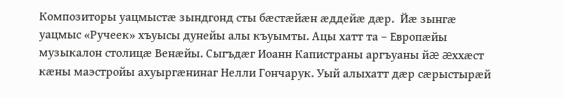Композиторы уацмыстæ зындгонд сты бæстæйæн æддейæ дæр.  Йæ зынгæ уацмыс «Ручеек» хъуысы дунейы алы къуымты. Ацы хатт та – Европæйы музыкалон столицæ Венæйы. Сыгъдæг Иоанн Капистраны аргъуаны йæ æххæст кæны маэстройы ахуыргæнинаг Нелли Гончарук. Уый алыхатт дæр сæрыстырæй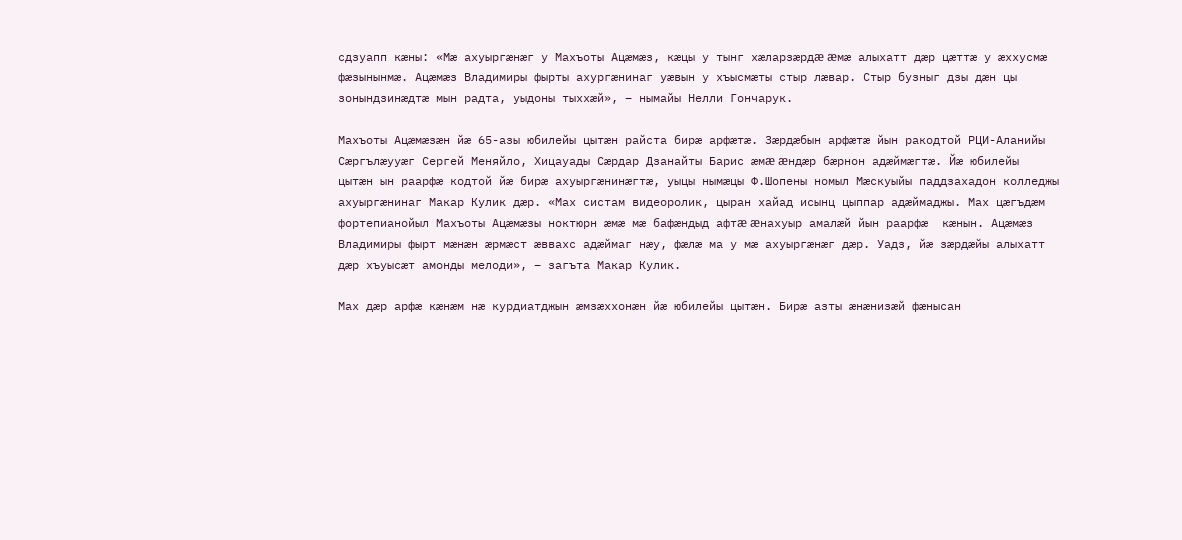сдзуапп кæны: «Мæ ахуыргæнæг у Махъоты Ацæмæз, кæцы у тынг хæларзæрдæ æмæ алыхатт дæр цæттæ у æххусмæ фæзынынмæ. Ацæмæз Владимиры фырты ахургæнинаг уæвын у хъысмæты стыр лæвар. Стыр бузныг дзы дæн цы зонындзинæдтæ мын радта, уыдоны тыххæй», – нымайы Нелли Гончарук.

Махъоты Ацæмæзæн йæ 65-азы юбилейы цытæн райста бирæ арфæтæ. Зæрдæбын арфæтæ йын ракодтой РЦИ-Аланийы Сæргълæууæг Сергей Меняйло, Хицауады Сæрдар Дзанайты Барис æмæ æндæр бæрнон адæймæгтæ. Йæ юбилейы цытæн ын раарфæ кодтой йæ бирæ ахуыргæнинæгтæ, уыцы нымæцы Ф.Шопены номыл Мæскуыйы паддзахадон колледжы ахуыргæнинаг Макар Кулик дæр. «Мах систам видеоролик, цыран хайад исынц цыппар адæймаджы. Мах цæгъдæм фортепианойыл Махъоты Ацæмæзы ноктюрн æмæ мæ бафæндыд афтæ æнахуыр амалæй йын раарфæ  кæнын. Ацæмæз Владимиры фырт мæнæн æрмæст æввахс адæймаг нæу, фæлæ ма у мæ ахуыргæнæг дæр. Уадз, йæ зæрдæйы алыхатт дæр хъуысæт амонды мелоди», – загъта Макар Кулик.

Мах дæр арфæ кæнæм нæ курдиатджын æмзæххонæн йæ юбилейы цытæн. Бирæ азты æнæнизæй фæнысан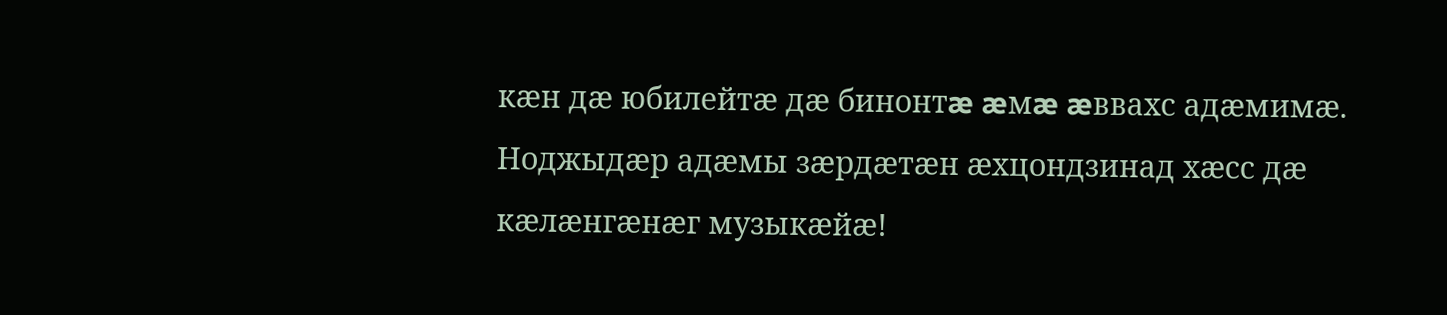кæн дæ юбилейтæ дæ бинонтæ æмæ æввахс адæмимæ.  Ноджыдæр адæмы зæрдæтæн æхцондзинад хæсс дæ кæлæнгæнæг музыкæйæ!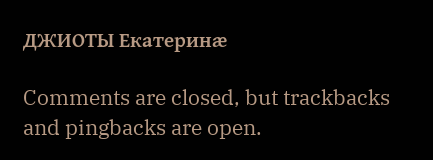ДЖИОТЫ Екатеринæ

Comments are closed, but trackbacks and pingbacks are open.